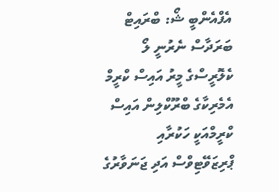އެފްއެންބީ ޝޯ: ބްރައިޓް ބަރަދާސް ނެރުނީ ލޯ ކެލޮރީސްގެ މީރު އައިސް ކްރީމް
އެމެރިކާގެ ބްރޫކްލިން އައިސް ކްރީމްއަކީ ހަކުރާއި ޕްރިޒަވޭޓިވްސް އަދި ޖަނަވާރުގެ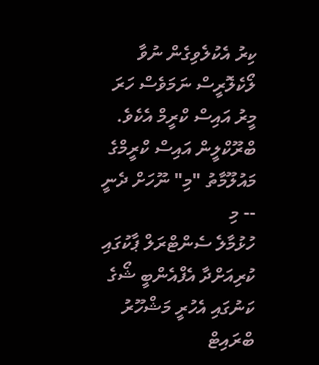ކިރު އެކުލެވިގެން ނުވާ ލޯކެލޮރީސް ނަމަވެސް ހަރަ މީރު އައިސް ކްރީމް އެކެވެ.
ބްރޫކްލީން އައިސް ކްރީމްގެ މައުލޫމާތު "މި" ނޫހަށް ދެނީ -- މި
ހުޅުމާލެ ސެންޓްރަލް ޕާކުގައި ކުރިއަށްދާ އެފްއެންބީ ޝޯގެ ކަނުގައި އެހުރީ މަޝްހޫރު ބްރައިޓް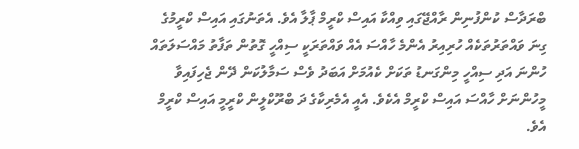ބްރަދާސް ކުންފުނިން ރާއްޖޭގައި ވިއްކާ އައިސް ކްރީމް ޕާލާ އެވެ. އެތަނުގައި އައިސް ކްރީމުގެ ގިނަ ވައްތަރުތަކެއް ހުރިއިރު އެންމެ ހާއްސަ އެއް ވައްތަރަކީ ސިއްހީ ގޮތުން ތަފާތު މައްސަލަތައް ހުންނަ އަދި ސިއްހީ މިންގަނޑު ތަކަށް ކެއުމަށް އަބަދު ވެސް ސަމާލުކަން ދޭން ޖެހިފައިވާ މީހުންނަށް ހާއްސަ އައިސް ކްރީމް އެކެވެ. އެއީ އެމެރިކާގެ ދަ ބްރޫކްލީން ކްރީމީ އައިސް ކްރީމް އެވެ.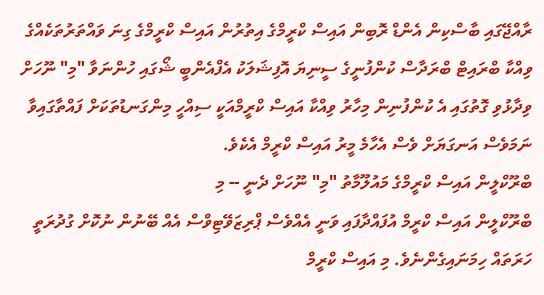ރާއްޖޭގައި ބާސްކިން އެންޑް ރޮބިން އައިސް ކްރީމްގެ އިތުރުން އައިސް ކްރީމްގެ ގިނަ ވައްތަރުތަކެއްގެ ވިއްކާ ބްރައިޓް ބްރަދާސް ކުންފުނީގެ ސީނިޔަ އޮފިޝަލަކު އެފްއެންބީ ޝޯގައި ހުންނަވާ "މި" ނޫހަށް ވިދާޅުވި ގޮތުގައި އެ ކުންފުނިން މިހާރު ވިއްކާ އައިސް ކްރީމްއަކީ ސިއްހީ މިންގަނޑުތަކަށް ފައްތާގައިވާ ނަމަވެސް އަނގަޔަށް ވެސް އެހާމެ މީރު އައިސް ކްރީމް އެކެވެ.
ބްރޫކްލީން އައިސް ކްރީމްގެ މައުލޫމާތު "މި" ނޫހަށް ދެނީ -- މި
ބްރޫކްލީން އައިސް ކްރީމް އުފައްދާފައި ވަނީ އެއްވެސް ޕްރިޒަވޭޓިވްސް އެއް ބޭނުން ނުކޮށް ގުދުރަތީ ހަރަތައް ހިމަނައިގެންނެވެ. މި އައިސް ކްރީމް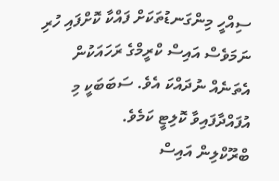ސިއްހީ މިންގަނޑުތަކަށް ފައްކާ ކޮށްފައި ހުރި ނަމަވެސް އައިސް ކްރީމްގެ ރަހައަކުން އެތަނެއް ނުދައްކަ އެވެ. ސަބަބަކީ މި އުފައްދާފައިވާ ކޮލިޓީ ކަމެވެ.
ބްރޫކްލިން އައިސް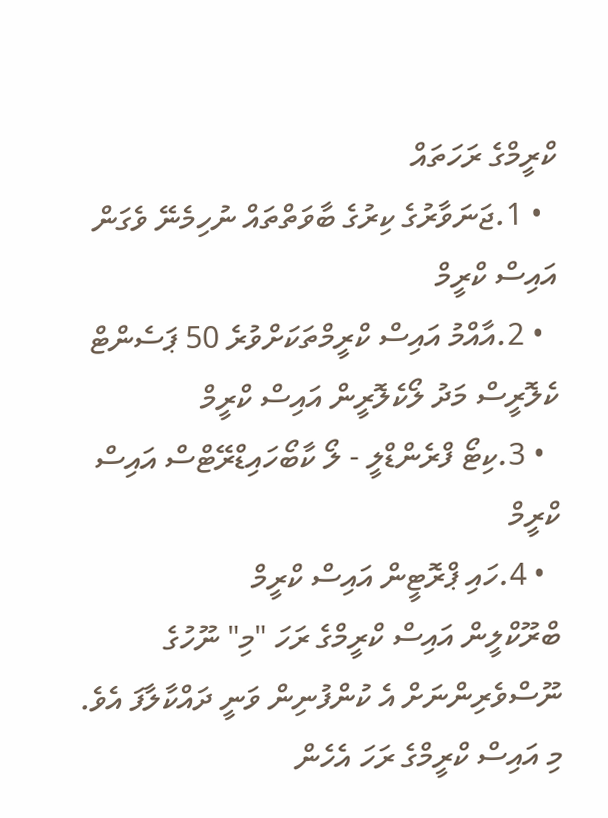ކްރީމްގެ ރަހަތައް
  • 1.ޖަނަވާރުގެ ކިރުގެ ބާވަތްތައް ނުހިމެނޭ ވެގަން އައިސް ކްރީމް
  • 2.އާއްމު އައިސް ކްރީމްތަކަށްވުރެ 50 ޕަސެންޓް ކެލޮރީސް މަދު ލޯކެލޮރީން އައިސް ކްރީމް
  • 3.ކިޓޯ ފްރެންޑްލީ - ލޯ ކާބޯހައިޑްރޭޓްސް އައިސް ކްރީމް
  • 4.ހައި ޕްރޮޓީން އައިސް ކްރީމް
ބްރޫކްލީން އައިސް ކްރީމްގެ ރަހަ "މި" ނޫހުގެ ނޫސްވެރިންނަށް އެ ކުންފުނިން ވަނީ ދައްކާލާފަ އެވެ. މި އައިސް ކްރީމްގެ ރަހަ އެހެން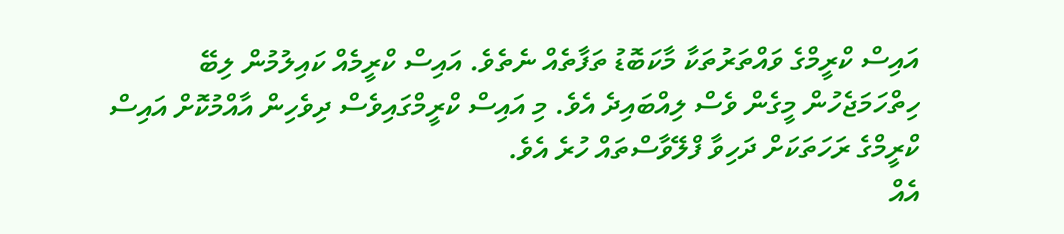އައިސް ކްރީމްގެ ވައްތަރުތަކާ މާކަބޮޑު ތަފާތެއް ނެތެވެ. އައިސް ކްރީމެއް ކައިލުމުން ލިބޭ ހިތްހަމަޖެހުން މީގެން ވެސް ލިއްބައިދެ އެވެ. މި އައިސް ކްރީމްގައިވެސް ދިވެހިން އާއްމުކޮށް އައިސް ކްރީމްގެ ރަހަތަކަށް ދަހިވާ ފްލޭވާސްތައް ހުރެ އެވެ.
އެއް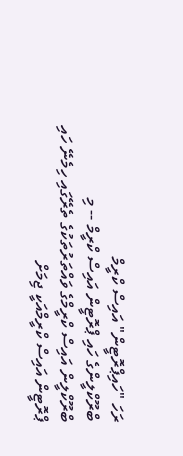ރަހަ "ހައިޕްރޮޓީން" އައިސް ކްރީމް
ބްރޫކްލީންގެ ހައި ޕްރޮޓީން އައިސް ކްރީމް -- މި
ބްރޫކްލީން އައިސް ކްރީމްގެ ވައްތަރުތަކުގެ ތެރޭގައި ހިމެނޭ ހައި ޕްރޮޓީން އައިސް ކްރީމްއަކީ ޖިމަށް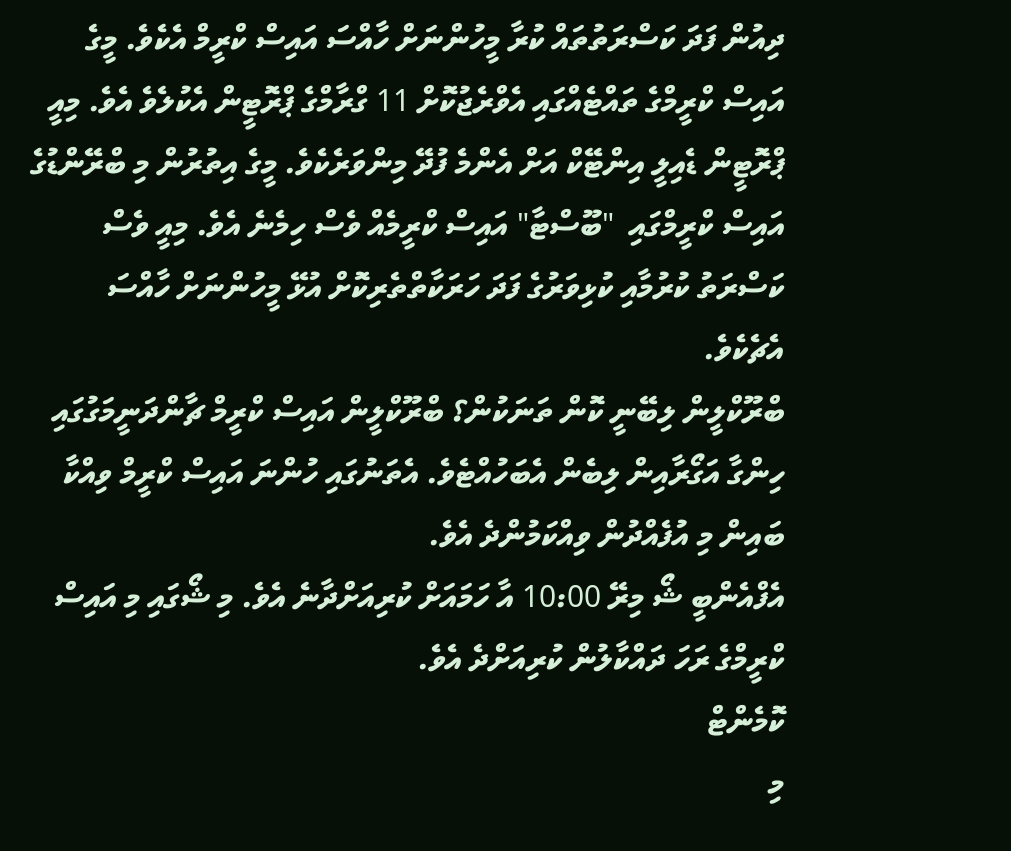ދިއުން ފަދަ ކަސްރަތުތައް ކުރާ މީހުންނަށް ހާއްސަ އައިސް ކްރީމް އެކެވެ. މީގެ އައިސް ކްރީމްގެ ތައްޓެއްގައި އެވްރެޖުކޮށް 11 ގްރާމްގެ ޕްރޮޓީން އެކުލެވެ އެވެ. މިއީ ޕްރޮޓީން ޑެއިލީ އިންޓޭކް އަށް އެންމެ ފުދޭ މިންވަރެކެވެ. މީގެ އިތުރުން މި ބްރޭންޑުގެ އައިސް ކްރީމްގައި  "ބޫސްޓާ" އައިސް ކްރީމެއް ވެސް ހިމެނެ އެވެ. މިއީ ވެސް ކަސްރަތު ކުރުމާއި ކުޅިވަރުގެ ފަދަ ހަރަކާތްތެރިކޮށް އުޅޭ މީހުންނަށް ހާއްސަ އެޗެކެވެ.
ބްރޫކްލީން ލިބޭނީ ކޮން ތަނަކުން؟ ބްރޫކްލީން އައިސް ކްރީމް ޗާންދަނީމަގުގައި ހިންގާ އަގޯރާއިން ލިބެން އެބަހުއްޓެވެ. އެތަނުގައި ހުންނަ އައިސް ކްރީމް ވިއްކާ ބައިން މި އުފެއްދުން ވިއްކަމުންދެ އެވެ.
އެފްއެންބީ ޝޯ މިރޭ 10:00 އާ ހަމައަށް ކުރިއަށްދާނެ އެވެ. މި ޝޯގައި މި އައިސް ކްރީމްގެ ރަހަ ދައްކާލުން ކުރިއަށްދެ އެވެ.
ކޮމެންޓް
މި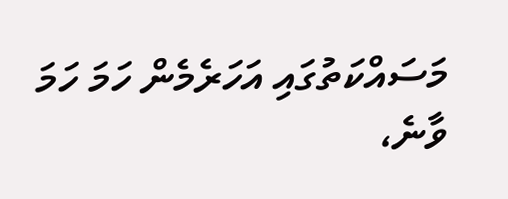މަސައްކަތުގައި އަހަރެމެން ހަމަ ހަމަ ވާނެ،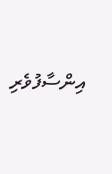އިންސާފުވެރި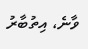ވާނެ، އިތުބާރު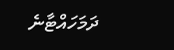ދަމަހައްޓާނެ